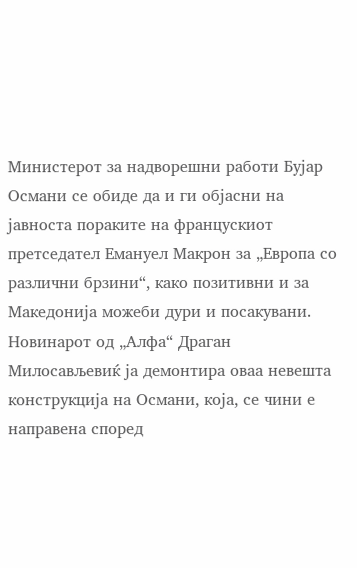Министерот за надворешни работи Бујар Османи се обиде да и ги објасни на јавноста пораките на францускиот претседател Емануел Макрон за „Европа со различни брзини“, како позитивни и за Македонија можеби дури и посакувани. Новинарот од „Алфа“ Драган Милосављевиќ ја демонтира оваа невешта конструкција на Османи, која, се чини е направена според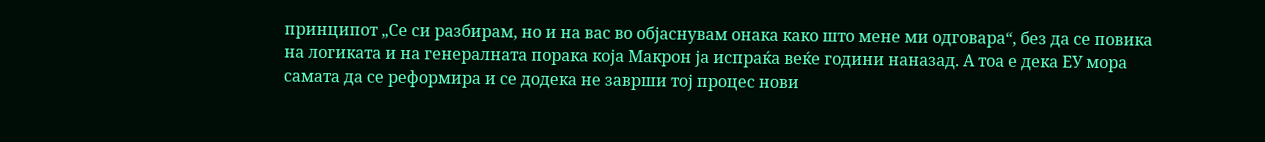принципот „Се си разбирам, но и на вас во објаснувам онака како што мене ми одговара“, без да се повика на логиката и на генералната порака која Макрон ја испраќа веќе години наназад. А тоа е дека ЕУ мора самата да се реформира и се додека не заврши тој процес нови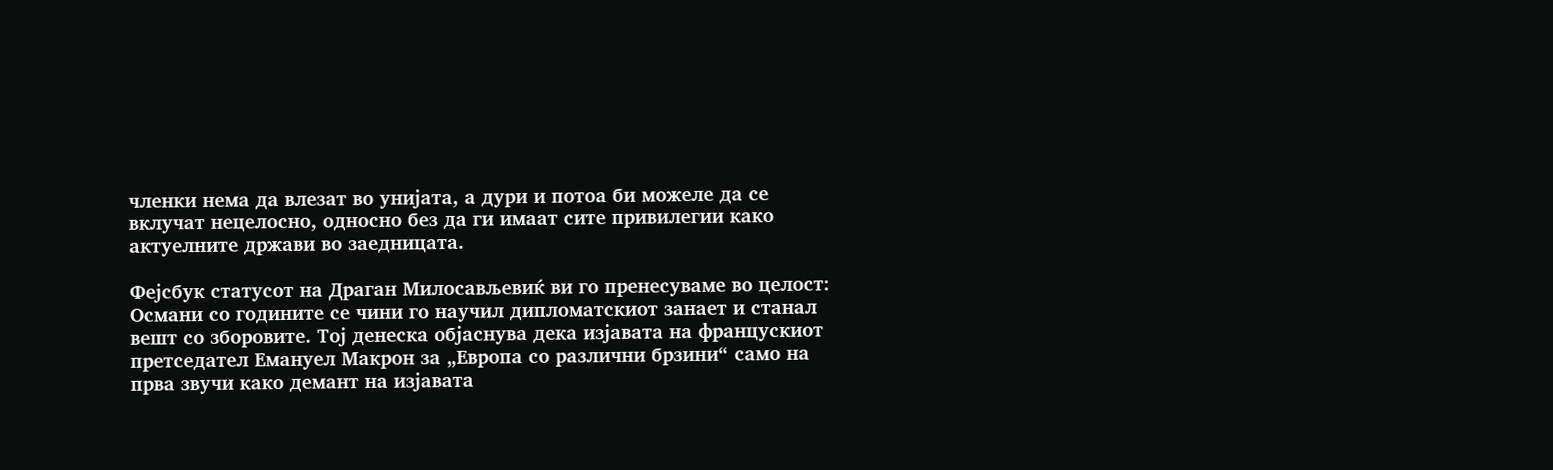членки нема да влезат во унијата, а дури и потоа би можеле да се вклучат нецелосно, односно без да ги имаат сите привилегии како актуелните држави во заедницата.

Фејсбук статусот на Драган Милосављевиќ ви го пренесуваме во целост:
Османи со годините се чини го научил дипломатскиот занает и станал вешт со зборовите. Тој денеска објаснува дека изјавата на францускиот претседател Емануел Макрон за „Европа со различни брзини“ само на прва звучи како демант на изјавата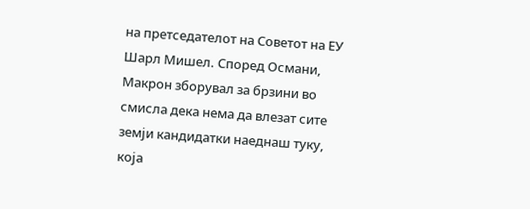на претседателот на Советот на ЕУ Шарл Мишел. Според Османи, Макрон зборувал за брзини во смисла дека нема да влезат сите земји кандидатки наеднаш туку, која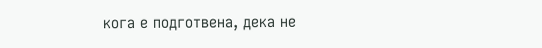кога е подготвена, дека не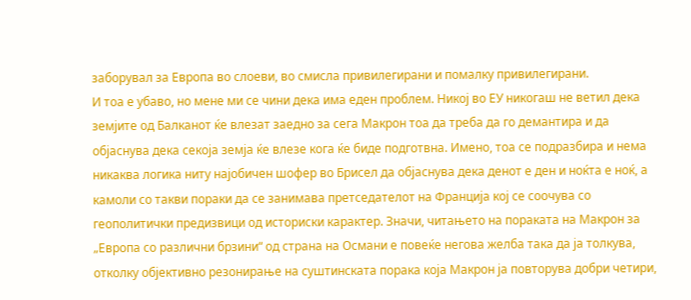заборувал за Европа во слоеви, во смисла привилегирани и помалку привилегирани.
И тоа е убаво, но мене ми се чини дека има еден проблем. Никој во ЕУ никогаш не ветил дека земјите од Балканот ќе влезат заедно за сега Макрон тоа да треба да го демантира и да објаснува дека секоја земја ќе влезе кога ќе биде подготвна. Имено, тоа се подразбира и нема никаква логика ниту најобичен шофер во Брисел да објаснува дека денот е ден и ноќта е ноќ, а камоли со такви пораки да се занимава претседателот на Франција кој се соочува со геополитички предизвици од историски карактер. Значи, читањето на пораката на Макрон за „Европа со различни брзини“ од страна на Османи е повеќе негова желба така да ја толкува, отколку објективно резонирање на суштинската порака која Макрон ја повторува добри четири,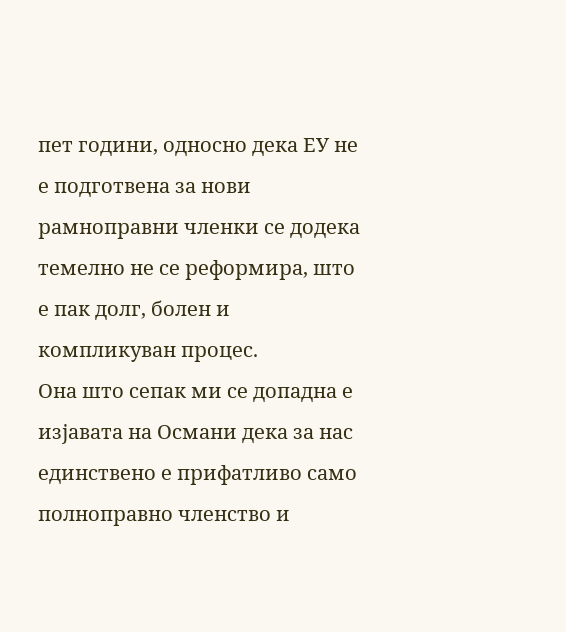пет години, односно дека ЕУ не е подготвена за нови рамноправни членки се додека темелно не се реформира, што е пак долг, болен и компликуван процес.
Она што сепак ми се допадна е изјавата на Османи дека за нас единствено е прифатливо само полноправно членство и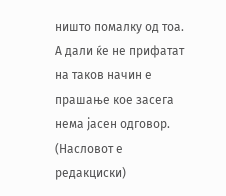ништо помалку од тоа. А дали ќе не прифатат на таков начин е прашање кое засега нема јасен одговор.
(Насловот е редакциски)